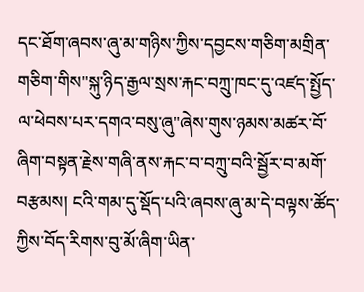དང་ཐོག་ཞབས་ཞུ་མ་གཉིས་ཀྱིས་དབྱངས་གཅིག་མགྲིན་གཅིག་གིས"སྐུ་ཉིད་རྒྱལ་སྲས་རྐང་བཀྲུ་ཁང་དུ་འཛད་སྤྱོད་ལ་ཕེབས་པར་དགའ་བསུ་ཞུ"ཞེས་གུས་ཉམས་མཚར་བོ་ཞིག་བསྟན་རྗེས་གཞི་ནས་རྐང་བ་བཀྲུ་བའི་སྦྱོར་བ་མགོ་བརྩམས། ངའི་གམ་དུ་སྡོད་པའི་ཞབས་ཞུ་མ་དེ་བལྟས་ཚོད་ཀྱིས་བོད་རིགས་བུ་མོ་ཞིག་ཡིན་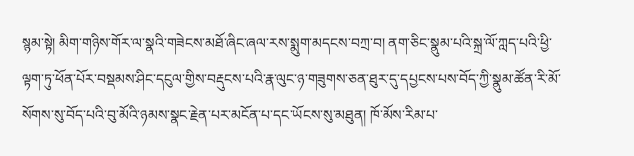སྙམ་སྟེ། མིག་གཉིས་གོར་ལ་སྣའི་གཟེངས་མཐོ་ཞིང་ཞལ་རས་སྨུག་མདངས་བཀྲ་བ། ནག་ཅིང་སྣུམ་པའི་སྐྲ་ལོ་ཀླད་པའི་ཕྱི་ལྟག་ཏུ་ཕོན་པོར་བསྡམས་ཤིང་དངུལ་གྱིས་བརྡུངས་པའི་རྣ་ལུང་ཉ་གཟུགས་ཅན་ཐུར་དུ་དཔྱངས་པས་བོད་ཀྱི་སྣུམ་ཚོན་རི་མོ་སོགས་སུ་བོད་པའི་བུ་མོའི་ཉམས་སྣང་རྗེན་པར་མངོན་པ་དང་ཡོངས་སུ་མཐུན། ཁོ་མོས་རིམ་པ་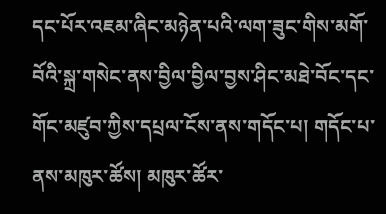དང་པོར་འཇམ་ཞིང་མཉེན་པའི་ལག་ཟུང་གིས་མགོ་བོའི་སྐྲ་གསེང་ནས་བྱིལ་བྱིལ་བྱས་ཤིང་མཐེ་བོང་དང་གོང་མཛུབ་ཀྱིས་དཔྲལ་ངོས་ནས་གདོང་པ། གདོང་པ་ནས་མཁུར་ཚོས། མཁུར་ཚོར་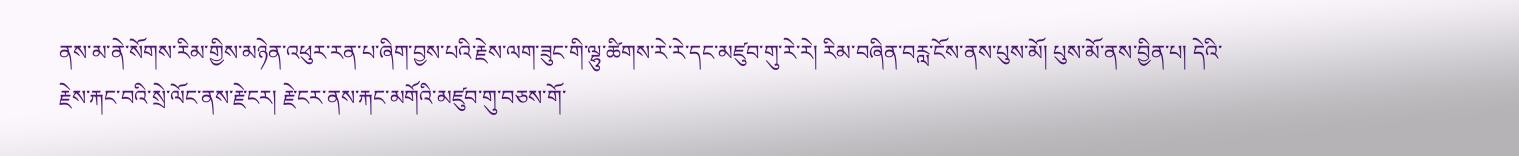ནས་མ་ནེ་སོགས་རིམ་གྱིས་མཉེན་འཕུར་རན་པ་ཞིག་བྱས་པའི་རྗེས་ལག་ཟུང་གི་ལྷུ་ཚིགས་རེ་རེ་དང་མཛུབ་གུ་རེ་རེ། རིམ་བཞིན་བརླ་ངོས་ནས་པུས་མོ། པུས་མོ་ནས་བྱིན་པ། དེའི་རྗེས་རྐང་བའི་སྲེ་ལོང་ནས་རྗེ་ངར། རྗེ་ངར་ནས་རྐང་མགོའི་མཛུབ་གུ་བཅས་གོ་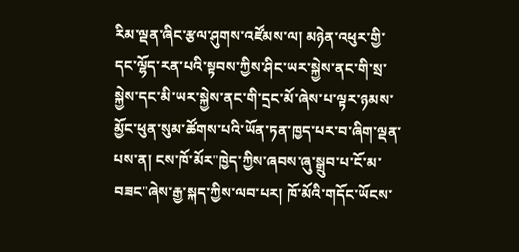རིམ་ལྡན་ཞིང་རྩལ་ཤུགས་འཛོམས་ལ། མཉེན་འཕུར་གྱི་དང་ལྷོད་རན་པའི་སྟབས་ཀྱིས་ཤིང་ཡར་སྐྱེས་ནང་གི་སྲ་སྐྱེས་དང་མི་ཡར་སྐྱེས་ནང་གི་དྲང་མོ་ཞེས་པ་ལྟར་ཉམས་མྱོང་ཕུན་སུམ་ཚོགས་པའི་ཡོན་ཏན་ཁྱད་པར་བ་ཞིག་ལྡན་པས་ན། ངས་ཁོ་མོར"ཁྱེད་ཀྱིས་ཞབས་ཞུ་སྒྲུབ་པ་ངོ་མ་བཟང"ཞེས་རྒྱ་སྐད་ཀྱིས་ལབ་པར། ཁོ་མོའི་གདོང་ཡོངས་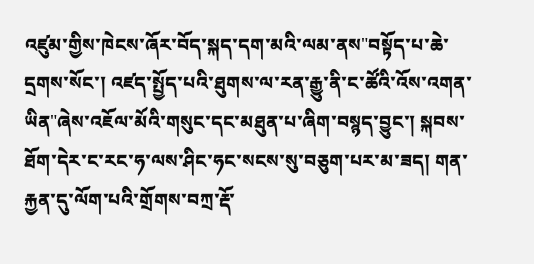འཛུམ་གྱིས་ཁེངས་ཞོར་བོད་སྐད་དག་མའི་ལམ་ནས"བསྟོད་པ་ཆེ་དྲགས་སོང་། འཛད་སྤྱོད་པའི་ཐུགས་ལ་རན་རྒྱུ་ནི་ང་ཚོའི་འོས་འགན་ཡིན"ཞེས་འཇོལ་མོའི་གསུང་དང་མཐུན་པ་ཞིག་བསྙད་བྱུང་། སྐབས་ཐོག་དེར་ང་རང་ཧ་ལས་ཤིང་ཧང་སངས་སུ་བཅུག་པར་མ་ཟད། གན་རྐྱན་དུ་ལོག་པའི་གྲོགས་བཀྲ་རྡོ་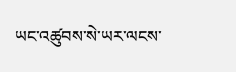ཡང་འཚུབས་སེ་ཡར་ལངས་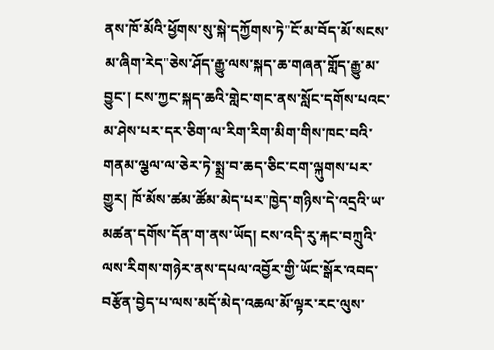ནས་ཁོ་མོའི་ཕྱོགས་སུ་སྐེ་དཀྱོགས་ཏེ"ངོ་མ་བོད་མོ་སངས་མ་ཞིག་རེད"ཅེས་ཤོད་རྒྱུ་ལས་སྐད་ཆ་གཞན་གློད་རྒྱུ་མ་བྱུང་། ངས་ཀྱང་སྐད་ཆའི་གླེང་གང་ནས་སློང་དགོས་པའང་མ་ཤེས་པར་དར་ཅིག་ལ་རིག་རིག་མིག་གིས་ཁང་བའི་གནམ་ལྕལ་ལ་ཅེར་ཏེ་སྨྲ་བ་ཆད་ཅིང་ངག་ལྐུགས་པར་གྱུར། ཁོ་མོས་ཚམ་ཚོམ་མེད་པར"ཁྱེད་གཉིས་དེ་འདྲའི་ཡ་མཚན་དགོས་དོན་ག་ནས་ཡོད། ངས་འདི་རུ་རྐང་བཀྲུའི་ལས་རིགས་གཉེར་ནས་དཔལ་འབྱོར་གྱི་ཡོང་སྒོར་འབད་བརྩོན་བྱེད་པ་ལས་མདོ་མེད་འཆལ་མོ་ལྟར་རང་ལུས་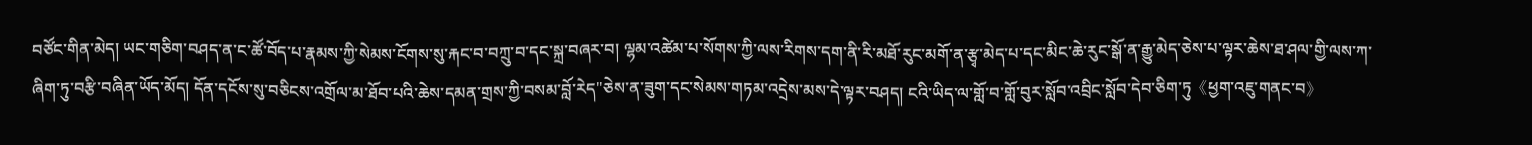བཙོང་གིན་མེད། ཡང་གཅིག་བཤད་ན་ང་ཚོ་བོད་པ་རྣམས་ཀྱི་སེམས་ངོགས་སུ་རྐང་བ་བཀྲུ་བ་དང་སྐྲ་བཞར་བ། ལྷམ་འཚེམ་པ་སོགས་ཀྱི་ལས་རིགས་དག་ནི་རི་མཐོ་རུང་མགོ་ན་རྩྭ་མེད་པ་དང་མིང་ཆེ་རུང་སྒོ་ན་རྒྱུ་མེད་ཅེས་པ་ལྟར་ཆེས་ཐ་ཤལ་གྱི་ལས་ཀ་ཞིག་ཏུ་བརྩི་བཞིན་ཡོད་མོད། དོན་དངོས་སུ་བཅིངས་འགྲོལ་མ་ཐོབ་པའི་ཆེས་དམན་གྲས་ཀྱི་བསམ་བློ་རེད"ཅེས་ན་ཟུག་དང་སེམས་གཏམ་འདྲེས་མས་དེ་ལྟར་བཤད། ངའི་ཡིད་ལ་གློ་བ་གློ་བུར་སློབ་འབྲིང་སློབ་དེབ་ཅིག་ཏུ《ཕྱག་འཇུ་གནང་བ》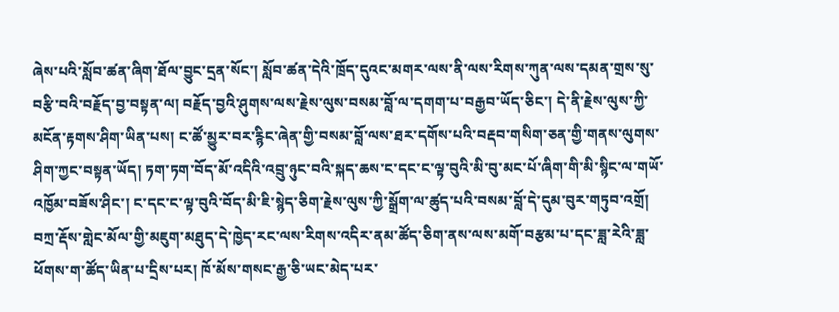ཞེས་པའི་སློབ་ཚན་ཞིག་ཐོལ་བྱུང་དྲན་སོང་། སློབ་ཚན་དེའི་ཁྲོད་དུའང་མགར་ལས་ནི་ལས་རིགས་ཀུན་ལས་དམན་གྲས་སུ་བརྩི་བའི་བརྗོད་བྱ་བསྟན་ལ། བརྗོད་བྱའི་ཤུགས་ལས་རྗེས་ལུས་བསམ་བློ་ལ་དགག་པ་བརྒྱབ་ཡོད་ཅིང་། དེ་ནི་རྗེས་ལུས་ཀྱི་མངོན་རྟགས་ཤིག་ཡིན་པས། ང་ཚོ་མྱུར་བར་རྙིང་ཞེན་གྱི་བསམ་བློ་ལས་ཐར་དགོས་པའི་བརྡབ་གསིག་ཅན་གྱི་གནས་ལུགས་ཤིག་ཀྱང་བསྟན་ཡོད། ཏག་ཏག་བོད་མོ་འདིའི་འབྲུ་ཉུང་བའི་སྐད་ཆས་ང་དང་ང་ལྟ་བུའི་མི་བུ་མང་པོ་ཞིག་གི་མི་སྙིང་ལ་གཡོ་འཁྱོམ་བཟོས་ཤིང་། ང་དང་ང་ལྟ་བུའི་བོད་མི་ཇི་སྙེད་ཅིག་རྗེས་ལུས་ཀྱི་སྒྲོག་ལ་ཚུད་པའི་བསམ་བློ་དེ་དུམ་བུར་གཏུབ་འགྲོ། བཀྲ་རྡོས་གླེང་མོལ་གྱི་མཇུག་མཐུད་དེ་ཁྱེད་རང་ལས་རིགས་འདིར་ནམ་ཚོད་ཅིག་ནས་ལས་མགོ་བརྩམ་པ་དང་ཟླ་རེའི་ཟླ་ཕོགས་ག་ཚོད་ཡིན་པ་དྲིས་པར། ཁོ་མོས་གསང་རྒྱ་ཅི་ཡང་མེད་པར་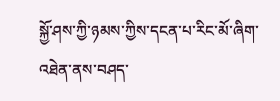སྐྱོ་ཤས་ཀྱི་ཉམས་ཀྱིས་དངན་པ་རིང་མོ་ཞིག་འཐེན་ནས་བཤད་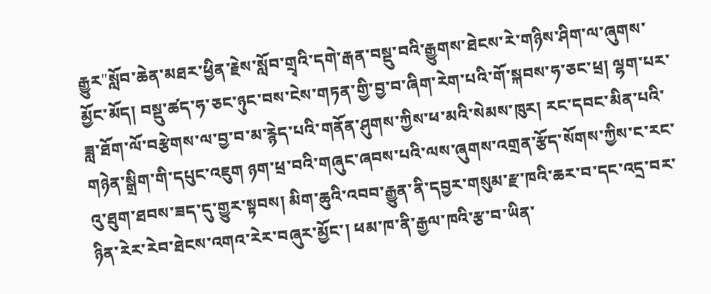རྒྱུར"སློབ་ཆེན་མཐར་ཕྱིན་རྗེས་སློབ་གྲྭའི་དགེ་རྒན་བསྡུ་བའི་རྒྱུགས་ཐེངས་རེ་གཉིས་ཤིག་ལ་ཞུགས་མྱོང་མོད། བསྡུ་ཚད་ཧ་ཅང་ཉུང་བས་ངེས་གཏན་གྱི་བྱ་བ་ཞིག་རེག་པའི་གོ་སྐབས་ཧ་ཅང་ཕྲ། ལྷག་པར་ཟླ་ཐོག་ལོ་བརྩེགས་ལ་བྱ་བ་མ་རྙེད་པའི་གནོན་ཤུགས་ཀྱིས་ཕ་མའི་སེམས་ཁུར། རང་དབང་མིན་པའི་གཉེན་སྒྲིག་གི་དཔུང་འཇུག ཉག་ཕྲ་བའི་གཞུང་ཞབས་པའི་ལས་ཞུགས་འགྲན་རྩོད་སོགས་ཀྱིས་ང་རང་འུ་ཐུག་ཐབས་ཟད་དུ་གྱུར་སྟབས། མིག་ཆུའི་འབབ་རྒྱུན་ནི་དབྱར་གསུམ་རྫ་ཁའི་ཆར་བ་དང་འདྲ་བར་ཉིན་རེར་རེབ་ཐེངས་འགའ་རེར་བཞུར་མྱོང་། ཕམ་ཁ་ནི་རྒྱལ་ཁའི་རྩ་བ་ཡིན་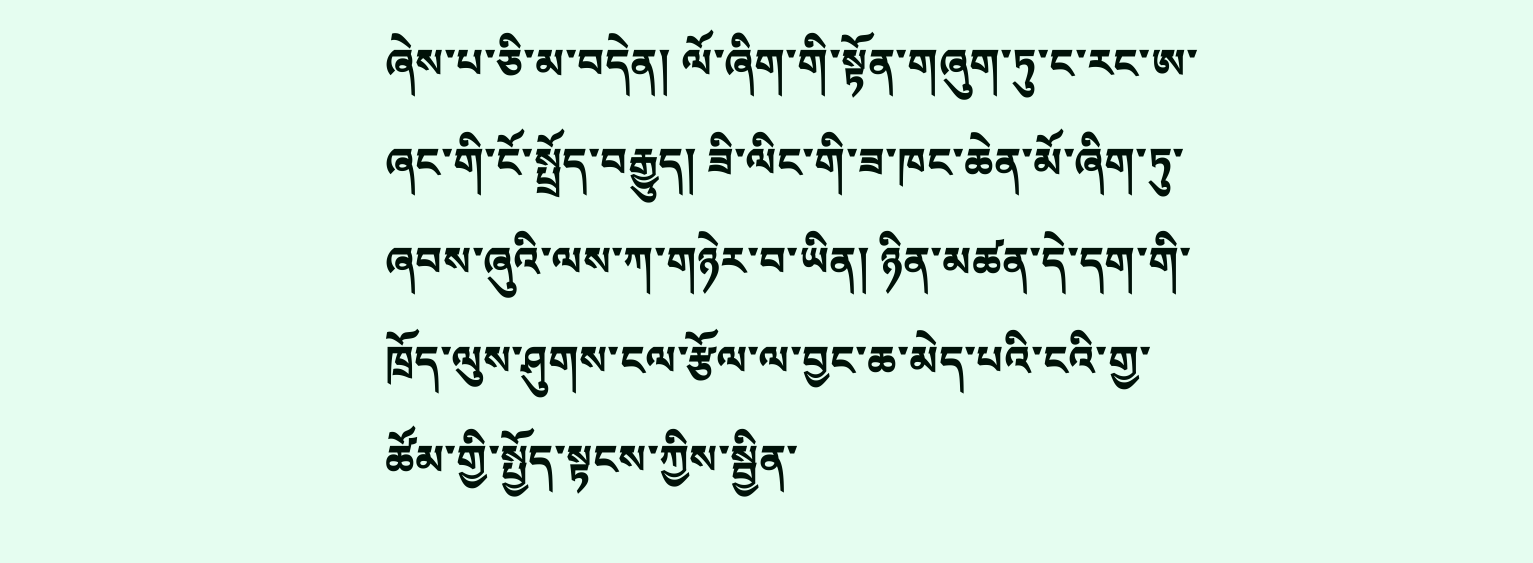ཞེས་པ་ཅི་མ་བདེན། ལོ་ཞིག་གི་སྟོན་གཞུག་ཏུ་ང་རང་ཨ་ཞང་གི་ངོ་སྤྲོད་བརྒྱུད། ཟི་ལིང་གི་ཟ་ཁང་ཆེན་མོ་ཞིག་ཏུ་ཞབས་ཞུའི་ལས་ཀ་གཉེར་བ་ཡིན། ཉིན་མཚན་དེ་དག་གི་ཁྲོད་ལུས་ཤུགས་ངལ་རྩོལ་ལ་བྱང་ཆ་མེད་པའི་ངའི་གྱ་ཚོམ་གྱི་སྤྱོད་སྟངས་ཀྱིས་སྦྱིན་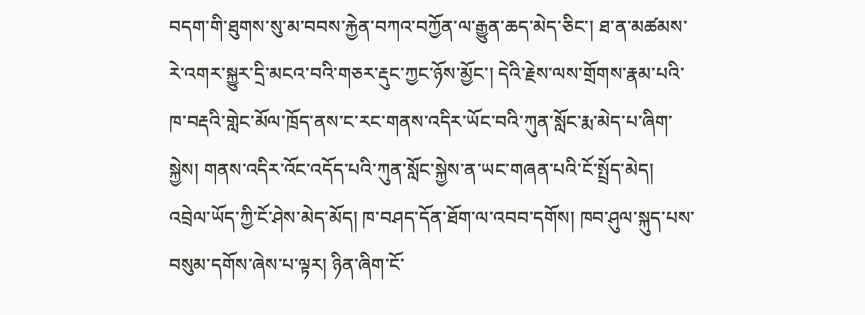བདག་གི་ཐུགས་སུ་མ་བབས་རྐྱེན་བཀའ་བཀྱོན་ལ་རྒྱུན་ཆད་མེད་ཅིང་། ཐ་ན་མཚམས་རེ་འགར་སྐྱུར་དྲི་མངའ་བའི་གཅར་རྡུང་ཀྱང་ཉོས་མྱོང་། དེའི་རྗེས་ལས་གྲོགས་རྣམ་པའི་ཁ་བརྡའི་གླེང་མོལ་ཁྲོད་ནས་ང་རང་གནས་འདིར་ཡོང་བའི་ཀུན་སློང་རྨ་མེད་པ་ཞིག་སྐྱེས། གནས་འདིར་འོང་འདོད་པའི་ཀུན་སློང་སྐྱེས་ན་ཡང་གཞན་པའི་ངོ་སྤྲོད་མེད། འབྲེལ་ཡོད་ཀྱི་ངོ་ཤེས་མེད་མོད། ཁ་བཤད་དོན་ཐོག་ལ་འབབ་དགོས། ཁབ་ཤུལ་སྐུད་པས་བསུམ་དགོས་ཞེས་པ་ལྟར། ཉིན་ཞིག་ངོ་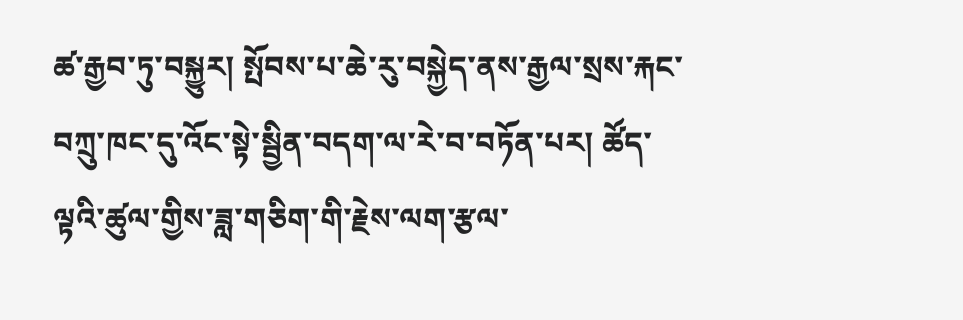ཚ་རྒྱབ་ཏུ་བསྐྱུར། སྤོབས་པ་ཆེ་རུ་བསྐྱེད་ནས་རྒྱལ་སྲས་རྐང་བཀྲུ་ཁང་དུ་འོང་སྟེ་སྦྱིན་བདག་ལ་རེ་བ་བཏོན་པར། ཚོད་ལྟའི་ཚུལ་གྱིས་ཟླ་གཅིག་གི་རྗེས་ལག་རྩལ་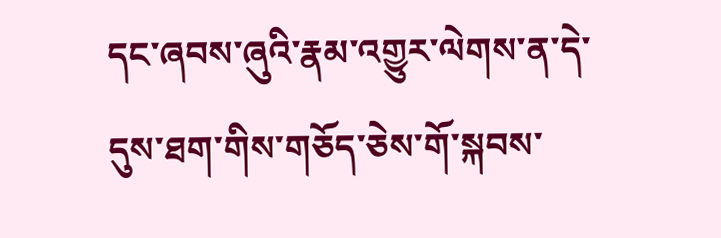དང་ཞབས་ཞུའི་རྣམ་འགྱུར་ལེགས་ན་དེ་དུས་ཐག་གིས་གཅོད་ཅེས་གོ་སྐབས་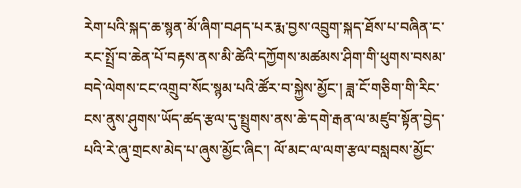རེག་པའི་སྐད་ཆ་སྙན་མོ་ཞིག་བཤད་པར་རྨ་བྱས་འབྲུག་སྐད་ཐོས་པ་བཞིན་ང་རང་སྤྲོ་བ་ཆེན་པོ་བརྟས་ནས་མི་ཚེའི་དཀྱོགས་མཚམས་ཤིག་གི་ཕུགས་བསམ་བདེ་ལེགས་ངང་འགྲུབ་སོང་སྙམ་པའི་ཚོར་བ་སྐྱེས་མྱོང་། ཟླ་ངོ་གཅིག་གི་རིང་ངས་ནུས་ཤུགས་ཡོད་ཚད་རྩལ་དུ་སྤྲུགས་ནས་ཆེ་དགེ་རྒན་ལ་མཛུབ་སྟོན་བྱེད་པའི་རེ་ཞུ་གྲངས་མེད་པ་ཞུས་མྱོང་ཞིང་། ལོ་མང་ལ་ལག་རྩལ་བསླབས་མྱོང་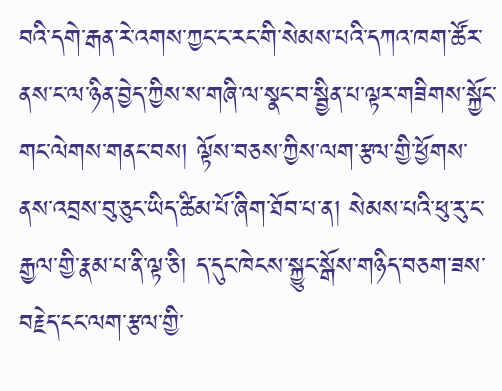བའི་དགེ་རྒན་རེ་འགས་ཀྱང་ང་རང་གི་སེམས་པའི་དཀའ་ཁག་ཚོར་ནས་ང་ལ་ཉིན་བྱེད་ཀྱིས་ས་གཞི་ལ་སྣང་བ་སྦྱིན་པ་ལྟར་གཟིགས་སྐྱོང་གང་ལེགས་གནང་བས། ལྟོས་བཅས་ཀྱིས་ལག་རྩལ་གྱི་ཕྱོགས་ནས་འབྲས་བུ་ཅུང་ཡིད་ཚིམ་པོ་ཞིག་ཐོབ་པ་ན། སེམས་པའི་ཕུ་རུ་ང་རྒྱལ་གྱི་རྣམ་པ་ནི་ལྟ་ཅི། ད་དུང་ཁེངས་སྐྱུང་སྒོས་གཉིད་བཅག་ཟས་བརྗེད་ངང་ལག་རྩལ་གྱི་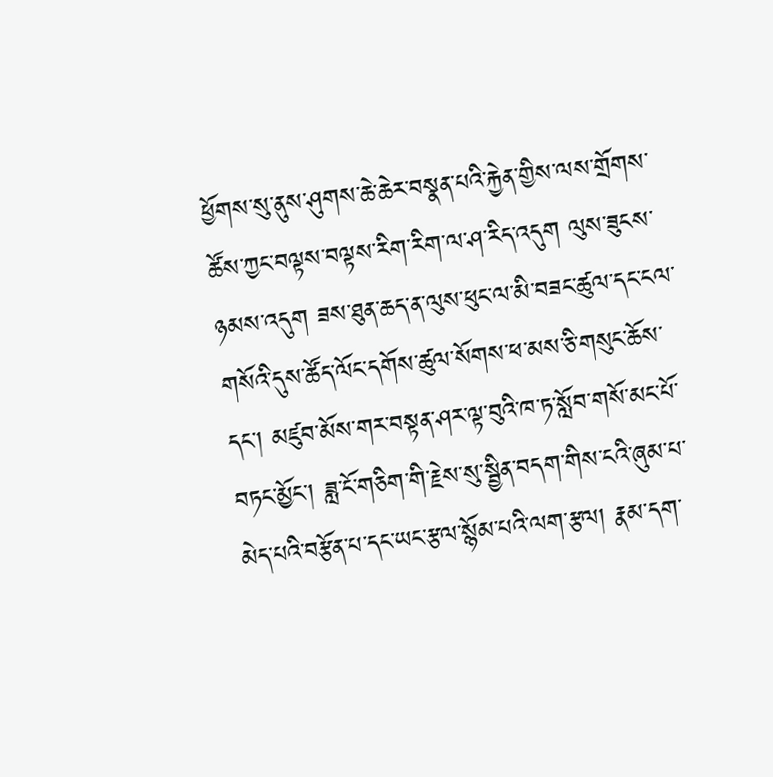ཕྱོགས་སུ་ནུས་ཤུགས་ཆེ་ཆེར་བསྣན་པའི་རྐྱེན་གྱིས་ལས་གྲོགས་ཚོས་ཀྱང་བལྟས་བལྟས་རིག་རིག་ལ་ཤ་རིད་འདུག ལུས་ཟུངས་ཉམས་འདུག ཟས་ཐུན་ཆད་ན་ལུས་ཕུང་ལ་མི་བཟང་ཚུལ་དང་ངལ་གསོའི་དུས་ཚོད་ལོང་དགོས་ཚུལ་སོགས་ཕ་མས་ཅི་གསུང་ཆོས་དང་། མཛུབ་མོས་གར་བསྟན་ཤར་ལྟ་བུའི་ཁ་ཏ་སློབ་གསོ་མང་པོ་བཏང་མྱོང་། ཟླ་ངོ་གཅིག་གི་རྗེས་སུ་སྦྱིན་བདག་གིས་ངའི་ཞུམ་པ་མེད་པའི་བརྩོན་པ་དང་ཡང་རྩལ་སྙོམ་པའི་ལག་རྩལ། རྣམ་དག་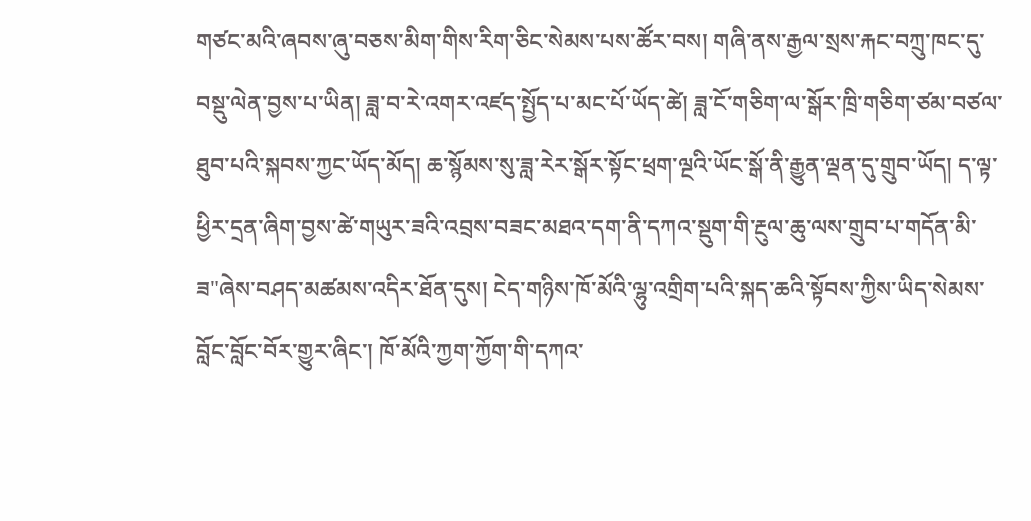གཙང་མའི་ཞབས་ཞུ་བཅས་མིག་གིས་རིག་ཅིང་སེམས་པས་ཚོར་བས། གཞི་ནས་རྒྱལ་སྲས་རྐང་བཀྲུ་ཁང་དུ་བསྡུ་ལེན་བྱས་པ་ཡིན། ཟླ་བ་རེ་འགར་འཛད་སྤྱོད་པ་མང་པོ་ཡོད་ཚེ། ཟླ་ངོ་གཅིག་ལ་སྒོར་ཁྲི་གཅིག་ཙམ་བཙལ་ཐུབ་པའི་སྐབས་ཀྱང་ཡོད་མོད། ཆ་སྙོམས་སུ་ཟླ་རེར་སྒོར་སྟོང་ཕྲག་ལྔའི་ཡོང་སྒོ་ནི་རྒྱུན་ལྡན་དུ་གྲུབ་ཡོད། ད་ལྟ་ཕྱིར་དྲན་ཞིག་བྱས་ཚེ་གཡུར་ཟའི་འབྲས་བཟང་མཐའ་དག་ནི་དཀའ་སྡུག་གི་རྔུལ་ཆུ་ལས་གྲུབ་པ་གདོན་མི་ཟ"ཞེས་བཤད་མཚམས་འདིར་ཐོན་དུས། ངེད་གཉིས་ཁོ་མོའི་ལྷུ་འགྲིག་པའི་སྐད་ཆའི་སྟོབས་ཀྱིས་ཡིད་སེམས་བློང་བློང་བོར་གྱུར་ཞིང་། ཁོ་མོའི་ཀྱག་ཀྱོག་གི་དཀའ་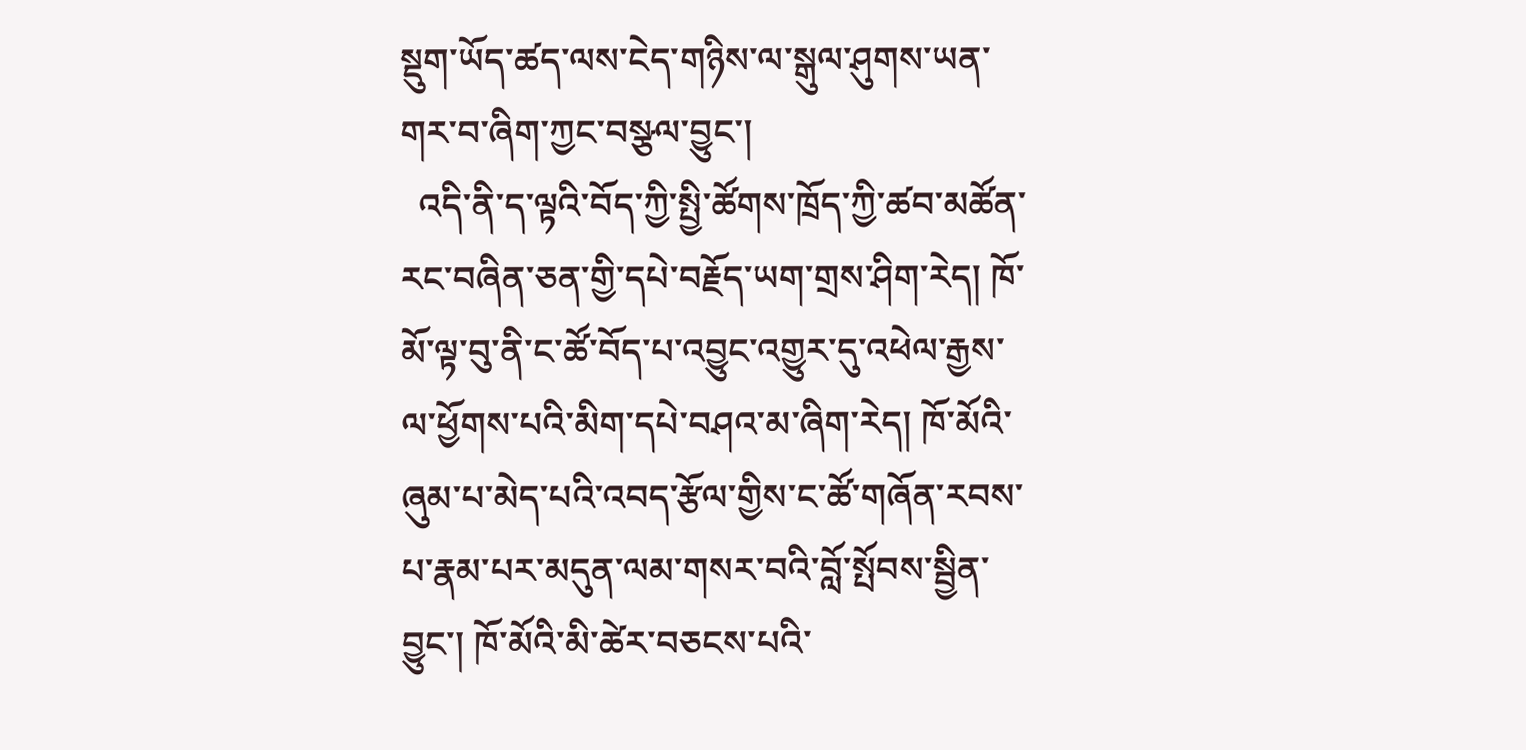སྡུག་ཡོད་ཚད་ལས་ངེད་གཉིས་ལ་སྒུལ་ཤུགས་ཡན་གར་བ་ཞིག་ཀྱང་བསྩལ་བྱུང་།
  འདི་ནི་ད་ལྟའི་བོད་ཀྱི་སྤྱི་ཚོགས་ཁྲོད་ཀྱི་ཚབ་མཚོན་རང་བཞིན་ཅན་གྱི་དཔེ་བརྗོད་ཡག་གྲས་ཤིག་རེད། ཁོ་མོ་ལྟ་བུ་ནི་ང་ཚོ་བོད་པ་འབྱུང་འགྱུར་དུ་འཕེལ་རྒྱས་ལ་ཕྱོགས་པའི་མིག་དཔེ་བཤའ་མ་ཞིག་རེད། ཁོ་མོའི་ཞུམ་པ་མེད་པའི་འབད་རྩོལ་གྱིས་ང་ཚོ་གཞོན་རབས་པ་རྣམ་པར་མདུན་ལམ་གསར་བའི་བློ་སྤོབས་སྦྱིན་བྱུང་། ཁོ་མོའི་མི་ཚེར་བཅངས་པའི་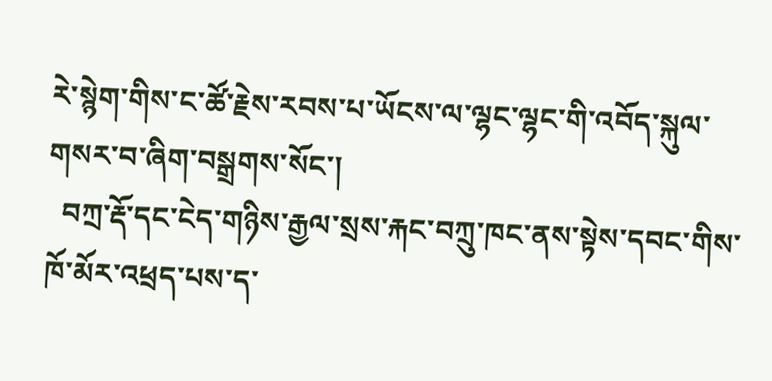རེ་སྙེག་གིས་ང་ཚོ་རྗེས་རབས་པ་ཡོངས་ལ་ལྷང་ལྷང་གི་འབོད་སྐུལ་གསར་བ་ཞིག་བསྒྲགས་སོང་།
  བཀྲ་རྡོ་དང་ངེད་གཉིས་རྒྱལ་སྲས་རྐང་བཀྲུ་ཁང་ནས་སྟེས་དབང་གིས་ཁོ་མོར་འཕྲད་པས་ད་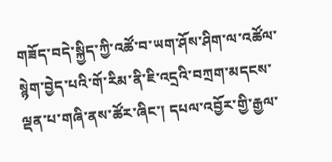གཟོད་བདེ་སྐྱིད་ཀྱི་འཚོ་བ་ཡག་ཤོས་ཤིག་ལ་འཚོལ་སྙེག་བྱེད་པའི་གོ་རིམ་ནི་ཇི་འདྲའི་བཀྲག་མདངས་ལྡན་པ་གཞི་ནས་ཚོར་ཞིང་། དཔལ་འབྱོར་གྱི་རྒྱལ་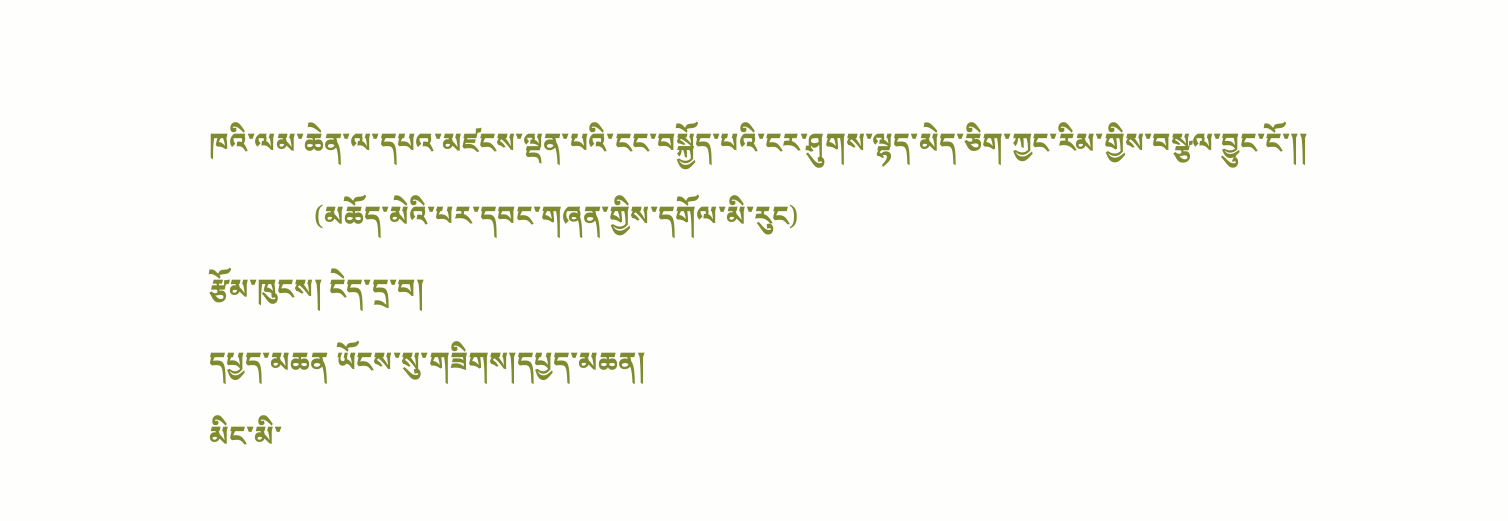ཁའི་ལམ་ཆེན་ལ་དཔའ་མཛངས་ལྡན་པའི་ངང་བསྐྱོད་པའི་ངར་ཤུགས་ལྷད་མེད་ཅིག་ཀྱང་རིམ་གྱིས་བསྩལ་བྱུང་ངོ་།།
               (མཆོད་མེའི་པར་དབང་གཞན་གྱིས་དགོལ་མི་རུང)
རྩོམ་ཁུངས། ངེད་དྲ་བ།
དཔྱད་མཆན ཡོངས་སུ་གཟིགས།དཔྱད་མཆན།
མིང་མི་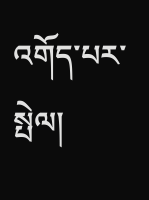འགོད་པར་སྤེལ།